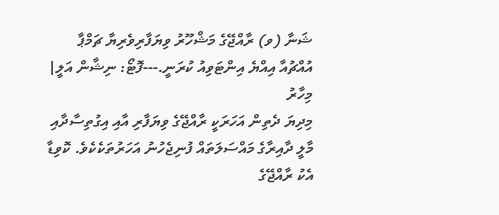ޝަނާ (ވ) ރާއްޖޭގެ މަޝްހޫރު ވިޔަފާރިވެރިޔާ ޗަމްޕާ އުއްޗުއާ އިއްޔެ އިންޓަވިއު ކުރަނީ.---ފޮޓޯ: ނިޝާން އަލީ| މިހާރު
މިދިޔަ ދެތިން އަހަރަކީ ރާއްޖޭގެ ވިޔަފާރި އާއި އިގުތިސާދާއި މާލީ ދާއިރާގެ މައްސަލަތައް ފުނިޖެހުނު އަހަރުތަކެކެވެ. ކޮވިޑާ އެކު ރާއްޖޭގެ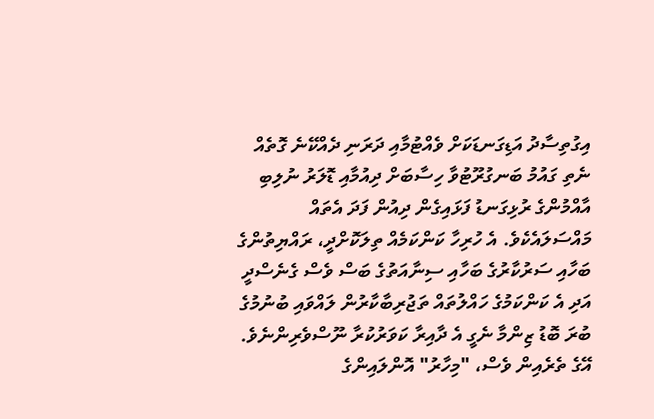އިގުތިސާދު އަޑިގަނޑަކަށް ވެއްޓުމާއި ދަރަނި ދެއްކޭނެ ގޮތެއް ނެތި ގައުމު ބަނގުރޫޓުވާ ހިސާބަށް ދިއުމާއި ޑޮލަރު ނުލިބި އާއްމުންގެ ރުޅިގަނޑު ފަޅައިގެން ދިއުން ފަދަ އެތައް މައްސަލައެކެވެ. އެ ހުރިހާ ކަންކަމެއް ތިލަކޮށްދީ، ރައްޔިތުންގެ ބަހާއި ސަރުކާރުގެ ބަހާއި ސިނާއަތުގެ ބަސް ވެސް ގެނެސްދީ އަދި އެ ކަންކަމުގެ ހައްލުތައް ތަޖުރިބާކާރުން ލައްވައި ބުނުމުގެ ބުރަ ބޮޑު ޒިންމާ ނެގީ އެ ދާއިރާ ކަވަރުކުރާ ނޫސްވެރިންނެވެ.
އޭގެ ތެރެއިން ވެސް، "މިހާރު" އޮންލައިންގެ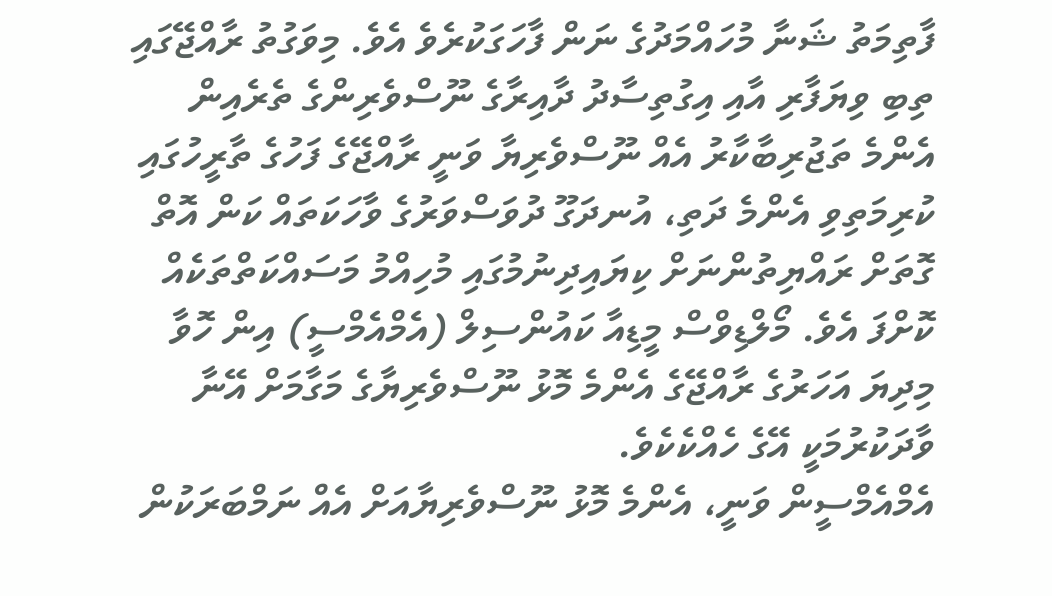ފާތިމަތު ޝަނާ މުހައްމަދުގެ ނަން ފާހަގަކުރެވެ އެވެ. މިވަގުތު ރާއްޖޭގައި ތިބި ވިޔަފާރި އާއި އިގުތިސާދު ދާއިރާގެ ނޫސްވެރިންގެ ތެރެއިން އެންމެ ތަޖުރިބާކާރު އެއް ނޫސްވެރިޔާ ވަނީ ރާއްޖޭގެ ފަހުގެ ތާރީހުގައި ކުރިމަތިވި އެންމެ ދަތި، އުނދަގޫ ދުވަސްވަރުގެ ވާހަކަތައް ކަން އޮތް ގޮތަށް ރައްޔިތުންނަށް ކިޔައިދިނުމުގައި މުހިއްމު މަސައްކަތްތަކެއް ކޮށްފަ އެވެ. މޯލްޑިވްސް މީޑިއާ ކައުންސިލް (އެމްއެމްސީ) އިން ހޮވާ މިދިޔަ އަހަރުގެ ރާއްޖޭގެ އެންމެ މޮޅު ނޫސްވެރިޔާގެ މަގާމަށް އޭނާ ވާދަކުރުމަކީ އޭގެ ހެއްކެކެވެ.
އެމްއެމްސީން ވަނީ، އެންމެ މޮޅު ނޫސްވެރިޔާއަށް އެއް ނަމްބަރަކުން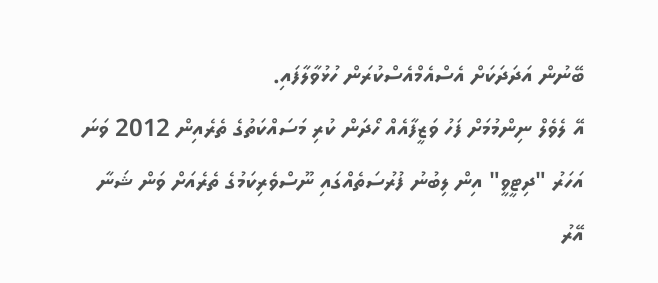ބޭނުން އަދަދަކަށް އެސްއެމްއެސްކުރަން ހުޅުވާލާފައި.
އޭ ލެވެލް ނިންމުމަށް ފަހު ވަޒީފާއެއް ހޯދަން ކުރި މަސައްކަތުގެ ތެރެއިން 2012 ވަނަ އަހަރު "ދިޓީވީ" އިން ލިބުނު ފުރުސަތެއްގައި ނޫސްވެރިކަމުގެ ތެރެއަށް ވަން ޝަނާ އޭރު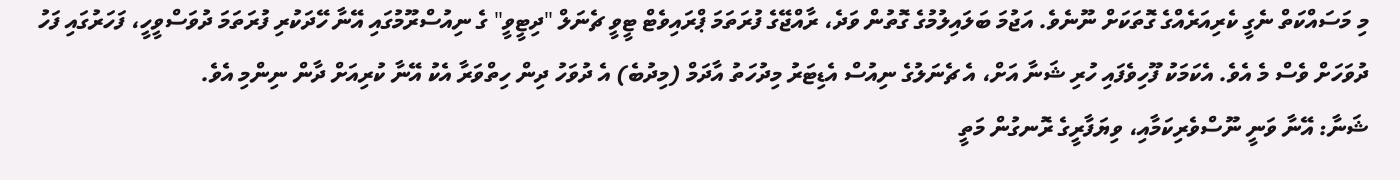މި މަސައްކަތް ނެގީ ކެރިއަރެއްގެ ގޮތަކަށް ނޫނެވެ. އަޖުމަ ބަލައިލުމުގެ ގޮތުން ވަދެ، ރާއްޖޭގެ ފުރަތަމަ ޕްރައިވެޓް ޓީވީ ޗެނަލް "ދިޓީވީ" ގެ ނިއުސްރޫމުގައި އޭނާ ހޭދަކުރި ފުރަތަމަ ދުވަސްވީހީ، ފަހަރުގައި ފަހު ދުވަހަށް ވެސް މެ އެވެ. އެކަމަކު ފޫހިވެފައި ހުރި ޝަނާ އަށް، އެ ޗެނަލުގެ ނިއުސް އެޑިޓަރު މިދުހަތު އާދަމް (މިދުބެ) އެ ދުވަހު ދިން ހިތްވަރާ އެކު އޭނާ ކުރިއަށް ދާން ނިންމި އެވެ.
ޝަނާ: އޭނާ ވަނީ ނޫސްވެރިކަމާއި، ވިޔަފާރީގެ ރޮނގުން މަތީ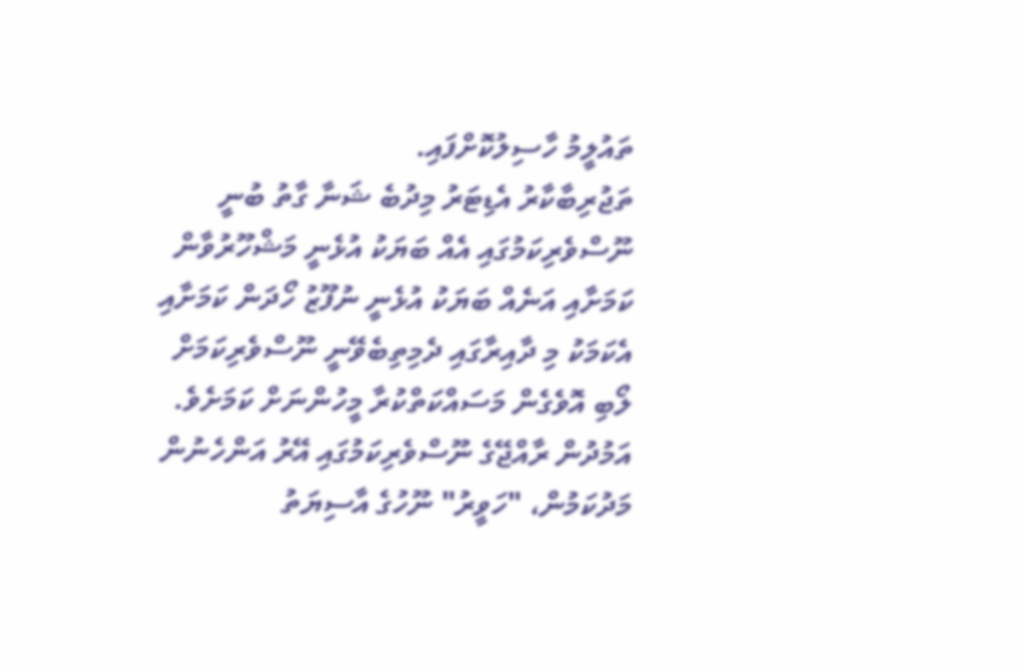ތައުލީމު ހާސިލުކޮށްފައި.
ތަޖުރިބާކާރު އެޑިޓަރު މިދުބެ ޝަނާ ގާތު ބުނީ ނޫސްވެރިކަމުގައި އެއް ބަޔަކު އުޅެނީ މަޝްހޫރުވާން ކަމަށާއި އަނެއް ބަޔަކު އުޅެނީ ނުފޫޒު ހޯދަން ކަމަށާއި އެކަމަކު މި ދާއިރާގައި ދެމިތިބެވޭނީ ނޫސްވެރިކަމަށް ލޯބި އޮވެގެން މަސައްކަތްކުރާ މީހުންނަށް ކަމަށެވެ. އަމުދުން ރާއްޖޭގެ ނޫސްވެރިކަމުގައި އޭރު އަންހެނުން މަދުކަމުން، "ހަވީރު" ނޫހުގެ އާސިޔަތު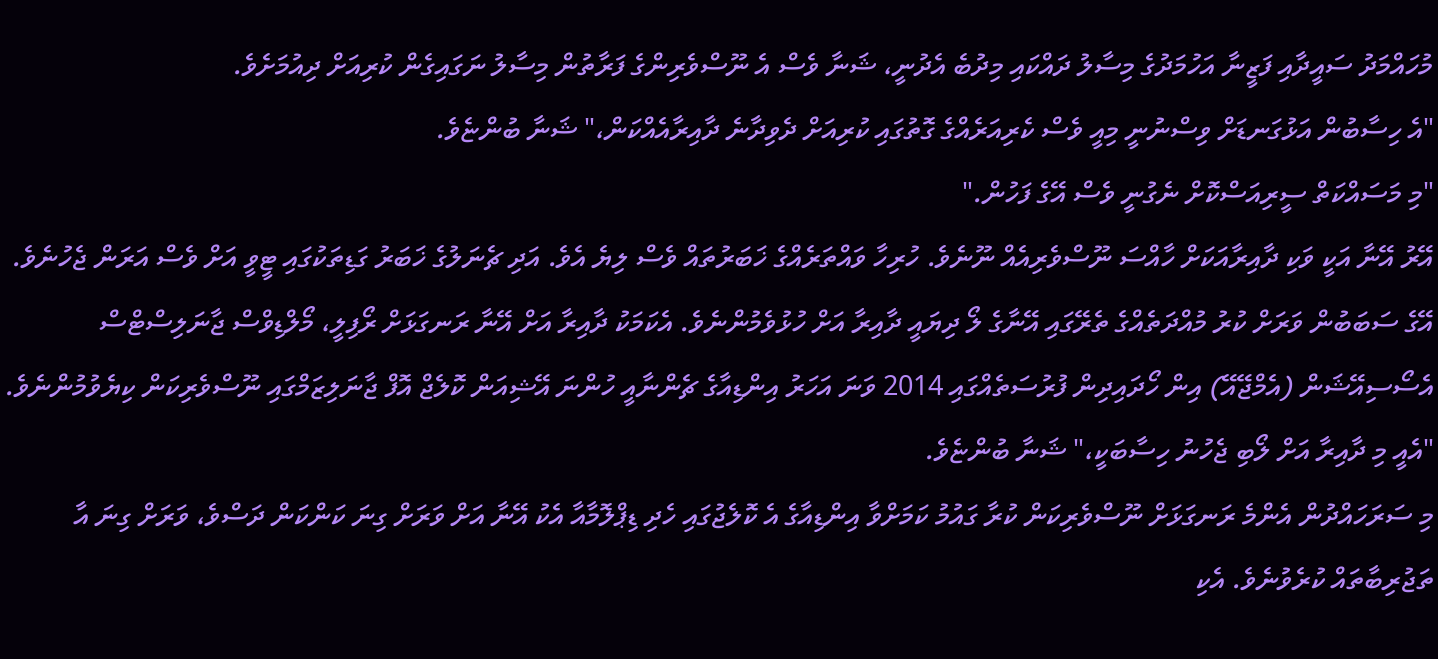މުހައްމަދު ސައީދާއި ފަޒީނާ އަހުމަދުގެ މިސާލު ދައްކައި މިދުބެ އެދުނީ، ޝަނާ ވެސް އެ ނޫސްވެރިންގެ ފަރާތުން މިސާލު ނަގައިގެން ކުރިއަށް ދިއުމަށެވެ.
"އެ ހިސާބުން އަޅުގަނޑަށް ވިސްނުނީ މިއީ ވެސް ކެރިއަރެއްގެ ގޮތުގައި ކުރިއަށް ދެވިދާނެ ދާއިރާއެއްކަން،" ޝަނާ ބުންޏެވެ.
"މި މަސައްކަތް ސީރިއަސްކޮށް ނެގުނީ ވެސް އޭގެ ފަހުން."
އޭރު އޭނާ އަކީ ވަކި ދާއިރާއަކަށް ހާއްސަ ނޫސްވެރިއެއް ނޫނެވެ. ހުރިހާ ވައްތަރެއްގެ ޚަބަރުތައް ވެސް ލިޔެ އެވެ. އަދި ޗެނަލުގެ ޚަބަރު ގަޑިތަކުގައި ޓީވީ އަށް ވެސް އަރަން ޖެހުނެވެ. އޭގެ ސަބަބުން ވަރަށް ކުރު މުއްދަތެއްގެ ތެރޭގައި އޭނާގެ ލޯ ދިޔައީ ދާއިރާ އަށް ހުޅުވެމުންނެވެ. އެކަމަކު ދާއިރާ އަށް އޭނާ ރަނގަޅަށް ރޯފިލީ، މޯލްޑިވްސް ޖާނަލިސްޓްސް އެސޯސިއޭޝަން (އެމްޖޭއޭ) އިން ހޯދައިދިން ފުރުސަތެއްގައި 2014 ވަނަ އަހަރު އިންޑިއާގެ ޗެންނާއީ ހުންނަ އޭޝިއަން ކޮލެޖް އޮފް ޖާނަލިޒަމްގައި ނޫސްވެރިކަން ކިޔެވުމުންނެވެ.
"އެއީ މި ދާއިރާ އަށް ލޯބި ޖެހުނު ހިސާބަކީ،" ޝަނާ ބުންޏެވެ.
މި ސަރަހައްދުން އެންމެ ރަނގަޅަށް ނޫސްވެރިކަން ކުރާ ގައުމު ކަމަށްވާ އިންޑިއާގެ އެ ކޮލެޖުގައި ހެދި ޑިޕްލޮމާއާ އެކު އޭނާ އަށް ވަރަށް ގިނަ ކަންކަން ދަސްވެ، ވަރަށް ގިނަ އާ ތަޖުރިބާތައް ކުރެވުނެވެ. އެކި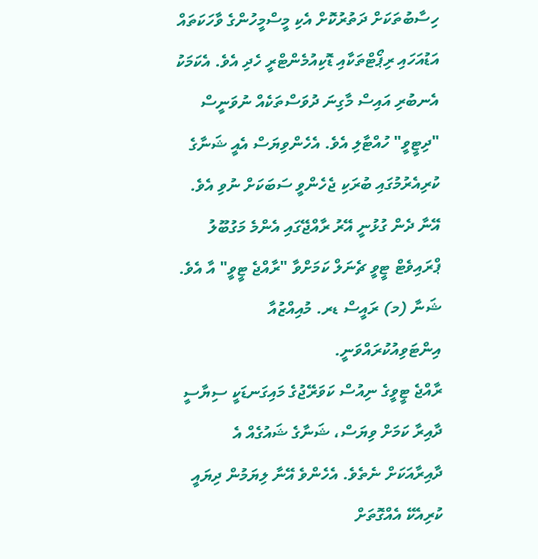ހިސާބުތަކަށް ދަތުރުކޮށް އެކި މީސްމީހުންގެ ވާހަކަތައް އަޑުއަހައި ރިޕޯޓްތަކާއި ޑޮކިއުމެންޓްރީ ހެދި އެވެ. އެކަމަކު އެނބުރި އައިސް މާގިނަ ދުވަސްތަކެއް ނުވަނީސް "ދިޓީވީ" ހުއްޓާލި އެވެ. އެހެންވިޔަސް އެއީ ޝަނާގެ ކުރިއެރުމުގައި ބުރަކި ޖެހެންވީ ސަބަކަށް ނުވި އެވެ. އޭނާ ދެން ގުޅުނީ އޭރު ރާއްޖޭގައި އެންމެ މަގުބޫލު ޕްރައިވެޓް ޓީވީ ޗެނަލް ކަމަށްވާ "ރާއްޖެ ޓީވީ" އާ އެވެ.
ޝަނާ (މ) ރައީސް ޑރ. މުއިއްޒުއާ އިންޓަވިއުކުރައްވަނީ.
ރާއްޖެ ޓީވީގެ ނިއުސް ކަވަރޭޖުގެ މައިގަނޑަކީ ސިޔާސީ ދާއިރާ ކަމަށް ވިޔަސް، ޝަނާގެ ޝައުގެއް އެ ދާއިރާއަކަށް ނެތެވެ. އެހެންވެ އޭނާ ލިޔަމުން ދިޔައީ ކުރިއެކޭ އެއްގޮތަށް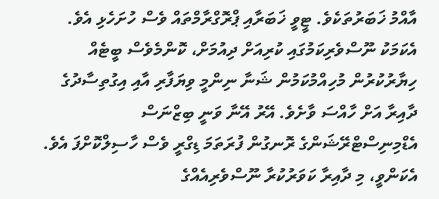އާއްމު ޚަބަރުތަކެވެ. ޓީވީ ޚަބަރާއި ޕްރޮގްރާމްތައް ވެސް ހުށަހެޅި އެވެ.
އެކަމަކު ނޫސްވެރިކަމުގައި ކުރިއަށް ދިއުމަށް، ކޮންމެވެސް ބީޓެއް ހިޔާރުކުރުން މުހިއްމުކަމުން ޝަނާ ނިންމީ ވިޔަފާރި އާއި އިގުތިސާދުގެ ދާއިރާ އަށް ހާއްސަ ވާށެވެ. އޭރު އޭނާ ވަނީ ބިޒްނަސް އެޑްމިނިސްޓްރޭޝަންގެ ރޮނގުން ފުރަތަމަ ޑިގްރީ ވެސް ހާސިލްކޮށްފަ އެވެ. އެކަންވީ، މި ދާއިރާ ކަވަރުކުރާ ނޫސްވެރިއެއްގެ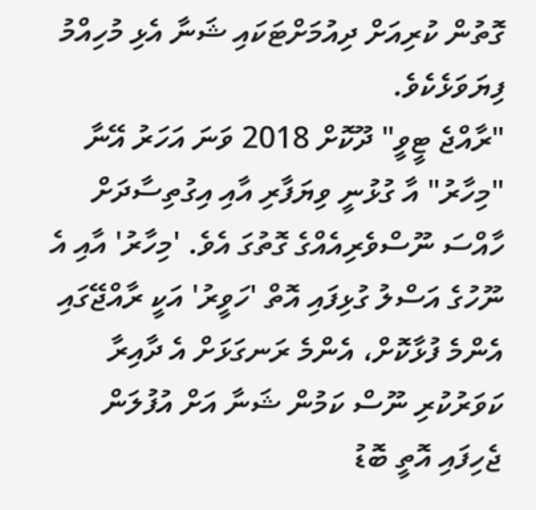ގޮތުން ކުރިއަށް ދިއުމަށްޓަކައި ޝަނާ އެޅި މުހިއްމު ފިޔަވަޅެކެވެ.
"ރާއްޖެ ޓީވީ" ދޫކޮށް 2018 ވަނަ އަހަރު އޭނާ "މިހާރު" އާ ގުޅުނީ ވިޔަފާރި އާއި އިގުތިސާދަށް ހާއްސަ ނޫސްވެރިއެއްގެ ގޮތުގަ އެވެ. 'މިހާރު' އާއި އެ ނޫހުގެ އަސްލު ގުޅިފައި އޮތް 'ހަވީރު' އަކީ ރާއްޖޭގައި އެންމެ ފުޅާކޮށް، އެންމެ ރަނގަޅަށް އެ ދާއިރާ ކަވަރުކުރި ނޫސް ކަމުން ޝަނާ އަށް އުފުލަން ޖެހިފައި އޮތީ ބޮޑު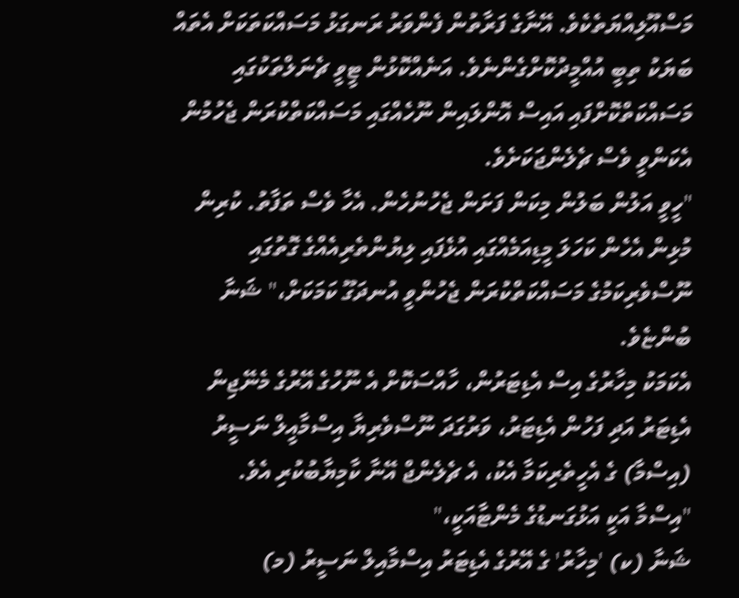މަސްއޫލިއްޔަތެކެވެ. އޭނާގެ ފަރާތުން ފެންވަރު ރަނގަޅު މަސައްކަތަކަށް އެތައް ބަޔަކު ތިބީ އުއްމީދުކޮށްގެންނެވެ. އަނެއްކޮޅުން ޓީވީ ޗެނަލްތަކުގައި މަސައްކަތްކޮށްފައި އައިސް އޮންލައިން ނޫހެއްގައި މަސައްކަތްކުރަން ޖެހުމުން އެކަންވީ ވެސް ޗެލެންޖަކަށެވެ.
"ހީވީ އަލުން ބަލުން މިކަން ފަށަން ޖެހުނުހެން. އެހާ ވެސް ތަފާތު. ކުރިން މުޅިން އެހެން ކަހަލަ މީޑިއަމެއްގައި އުޅެފައި ލިޔުންތެރިއެއްގެ ގޮތުގައި ނޫސްވެރިކަމުގެ މަސައްކަތްކުރަން ޖެހުންވީ އުނދަގޫ ކަމަކަށް،" ޝަނާ ބުންޏެވެ.
އެކަމަކު މިހާރުގެ އިސް އެޑިޓަރުން، ހާއްސަކޮށް އެ ނޫހުގެ އޭރުގެ މެނޭޖިން އެޑިޓަރު އަދި ފަހުން އެޑިޓަރު، ވަރުގަދަ ނޫސްވެރިޔާ އިސްމާއީލް ނަސީރު (އިސްމާ) ގެ އެހީތެރިކަމާ އެކު، އެ ޗެލެންޖް އޭނާ ކާމިޔާބުކުރި އެވެ.
"އިސްމާ އަކީ އަޅުގަނޑުގެ މެންޓާއަކީ،"
ޝަނާ (ކ) 'މިހާރު' ގެ އޭރުގެ އެޑިޓަރު އިސްމާއިލް ނަސީރު (މ)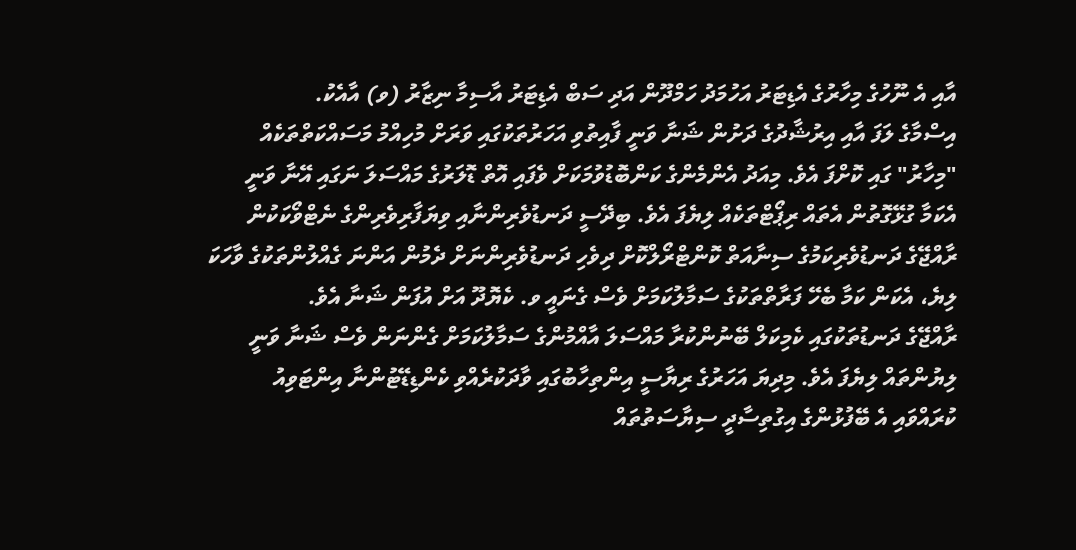އާއި އެ ނޫހުގެ މިހާރުގެ އެޑިޓަރު އަހުމަދު ހަމްދޫން އަދި ސަބް އެޑިޓަރު އާސިމާ ނިޒާރު (ވ) އާއެކު.
އިސްމާގެ ލަފަ އާއި އިރުޝާދުގެ ދަށުން ޝަނާ ވަނީ ފާއިތުވި އަހަރުތަކުގައި ވަރަށް މުހިއްމު މަސައްކަތްތަކެއް "މިހާރު" ގައި ކޮށްފަ އެވެ. މިއަދު އެންމެންގެ ކަންބޮޑުވުމަކަށް ވެފައި އޮތް ޑޮލަރުގެ މައްސަލަ ނަގައި އޭނާ ވަނީ އެކަމާ ގުޅޭގޮތުން އެތައް ރިޕޯޓްތަކެއް ލިޔެފަ އެވެ. ބިދޭސީ ދަނޑުވެރިންނާއި ވިޔަފާރިވެރިންގެ ނެޓްވޯކަކުން ރާއްޖޭގެ ދަނޑުވެރިކަމުގެ ސިނާއަތް ކޮންޓްރޯލްކޮށް ދިވެހި ދަނޑުވެރިންނަށް ދެމުން އަންނަ ގެއްލުންތަކުގެ ވާހަކަ ލިޔެ، އެކަން ކަމާ ބެހޭ ފަރާތްތަކުގެ ސަމާލުކަމަށް ވެސް ގެނައީ ވ. ކެޔޮދޫ އަށް އުފަން ޝަނާ އެވެ.
ރާއްޖޭގެ ދަނޑުތަކުގައި ކެމިކަލް ބޭނުންކުރާ މައްސަލަ އާއްމުންގެ ސަމާލުކަމަށް ގެންނަން ވެސް ޝަނާ ވަނީ ލިޔުންތައް ލިޔެފަ އެވެ. މިދިޔަ އަހަރުގެ ރިޔާސީ އިންތިހާބުގައި ވާދަކުރެއްވި ކެންޑިޑޭޓުންނާ އިންޓަވިއު ކުރައްވައި އެ ބޭފުޅުންގެ އިގުތިސާދީ ސިޔާސަތުތައް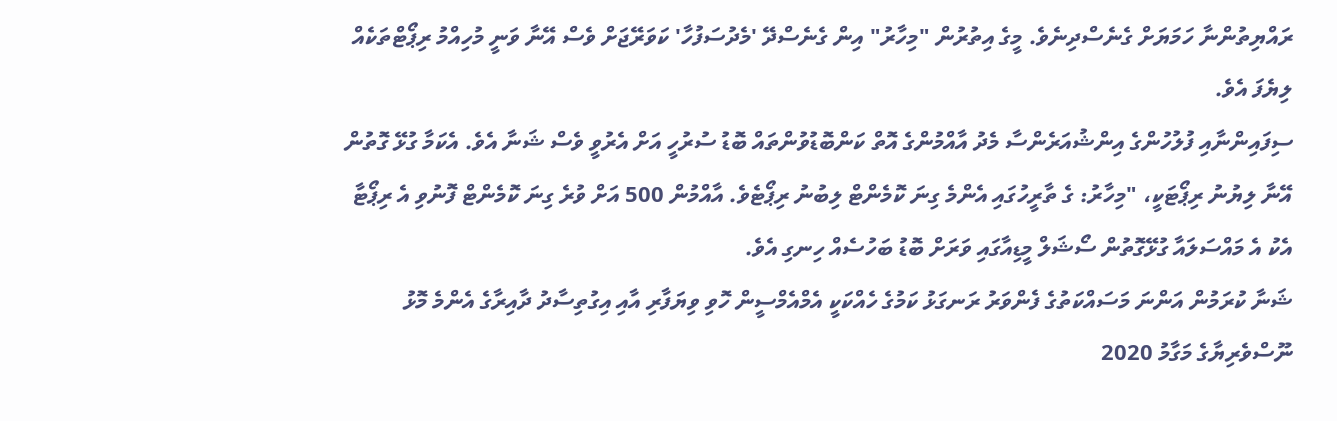ރައްޔިތުންނާ ހަމަޔަށް ގެނެސްދިނެވެ. މީގެ އިތުރުން "މިހާރު" އިން ގެނެސްދޭ 'މެދުސަފުހާ' ކަވަރޭޖަށް ވެސް އޭނާ ވަނީ މުހިއްމު ރިޕޯޓްތަކެއް ލިޔެފަ އެވެ.
ސިފައިންނާއި ފުލުހުންގެ އިންޝުއަރެންސާ މެދު އާއްމުންގެ އޮތް ކަންބޮޑުވުންތައް ބޮޑު ސުރުހީ އަށް އެރުވީ ވެސް ޝަނާ އެވެ. އެކަމާ ގުޅޭ ގޮތުން އޭނާ ލިޔުނު ރިޕޯޓަކީ، "މިހާރު: ގެ ތާރީހުގައި އެންމެ ގިނަ ކޮމެންޓް ލިބުނު ރިޕޯޓެވެ. އާއްމުން 500 އަށް ވުރެ ގިނަ ކޮމެންޓް ފޮނުވި އެ ރިޕޯޓާ އެކު އެ މައްސަލައާ ގުޅޭގޮތުން ސޯޝަލް މީޑިއާގައި ވަރަށް ބޮޑު ބަހުސެއް ހިނގި އެވެ.
ޝަނާ ކުރަމުން އަންނަ މަސައްކަތުގެ ފެންވަރު ރަނގަޅު ކަމުގެ ހެއްކަކީ އެމްއެމްސީން ހޮވި ވިޔަފާރި އާއި އިގުތިސާދު ދާއިރާގެ އެންމެ މޮޅު ނޫސްވެރިޔާގެ މަގާމު 2020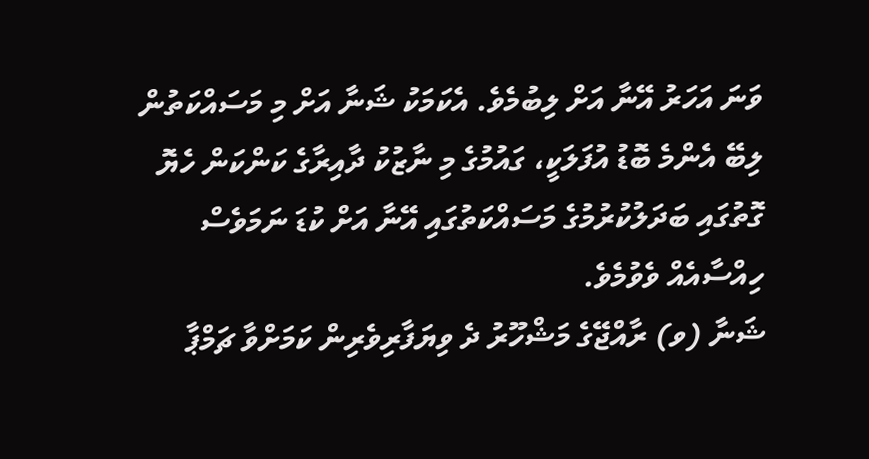ވަނަ އަހަރު އޭނާ އަށް ލިބުމެވެ. އެކަމަކު ޝަނާ އަށް މި މަސައްކަތުން ލިބޭ އެންމެ ބޮޑު އުފަލަކީ، ގައުމުގެ މި ނާޒުކު ދާއިރާގެ ކަންކަން ހެޔޮ ގޮތުގައި ބަދަލުކުރުމުގެ މަސައްކަތުގައި އޭނާ އަށް ކުޑަ ނަމަވެސް ހިއްސާއެއް ވެވުމެވެ.
ޝަނާ (ވ) ރާއްޖޭގެ މަޝްހޫރު ދެ ވިޔަފާރިވެރިން ކަމަށްވާ ޗަމްޕާ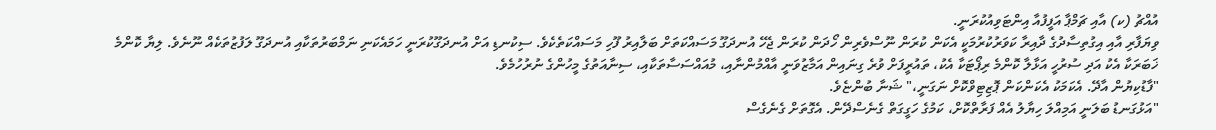އުއްޗު (ކ) އާއި ޗަމްޕާ އަފީފުއާ އިންޓަވިއުކުރަނީ.
ވިޔަފާރި އާއި އިގުތިސާދުގެ ދާއިރާ ކަވަރުކުރުމަކީ އެކަން ކުރަން ނޫސްވެރިން ހޯދަން ކުރަން ޖެހޭ އުނދަގޫ މަސައްކަތަށް ބަލާއިރު ފޫހި މަސައްކަތެކެވެ. ސިކުނޑި އަށް އުނދަގޫކުރަނީ ހަމައެކަނި ނަމްބަރުތަކާއި އުނދަގޫ ލަފުޒުތަކެއް ނޫނެވެ. ލިޔާ ކޮންމެ ޚަބަރަކާ އެކު އަދި ސުރުހީ އަޅާލާ ކޮންމެ ރިޕޯޓަކާ އެކު، ތައުރީފަށް ވުރެ ގިނައިން އަމާޒުވަނީ އާއްމުންނާއި، މުއައްސަސާތަކާއި، ސިނާއަތުގެ މީހުންގެ ނުރުހުމެވެ.
"ފާޑުކިޔުން އާދޭ. އެކަމަކު އެކަންކަން ޕޮޒިޓިވްކޮށް ނަގަނީ،" ޝަނާ ބުންޏެވެ.
"އަޅުގަނޑު ބަލަނީ އަމިއްލަ ހިޔާލު އެއް ފަރާތްކޮށް، ކަމުގެ ހަގީގަތް ގެނެސްދޭން. އެގޮތަށް ގެނެގެސް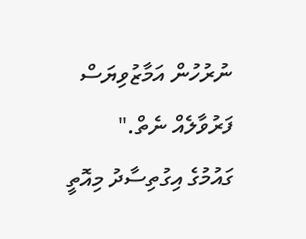ނުރުހުން އަމާޒުވިޔަސް ފަރުވާލެއް ނެތް."
ގައުމުގެ އިގުތިސާދު މިއޮތީ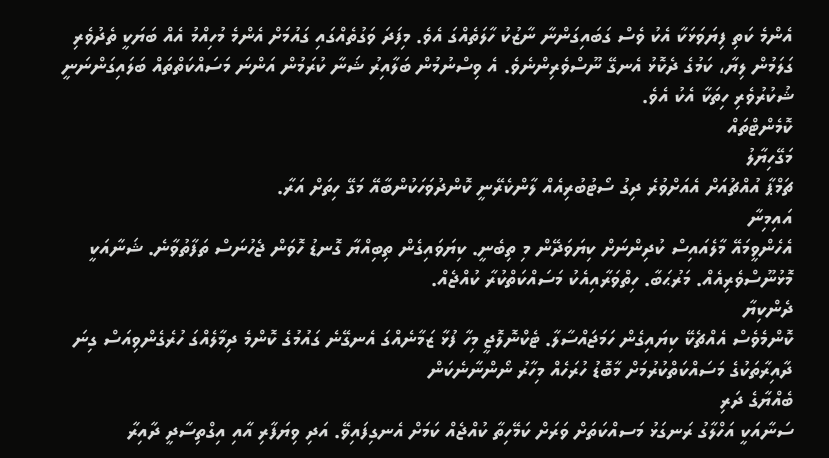އެންމެ ކަތި ފިޔަވަޅަކާ އެކު ވެސް ގަބައިގަންނާ ނާޒުކު ހާލަތެއްގަ އެވެ. މިފަދަ ވަގުތެއްގައި ގައުމަށް އެންމެ މުހިއްމު އެއް ބަޔަކީ ތެދުވެރި ގަލަމުން ލިޔާ، ކަމުގެ ދެކޮޅު އެނގޭ ނޫސްވެރިންނެވެ. އެ ވިސްނުމުން ބަލާއިރު ޝަނާ ކުރަމުން އަންނަ މަސައްކަތްތައް ބަލައިގަންނަނީ ޝުކުރުވެރި ހިތަކާ އެކު އެވެ.
ކޮމެންޓްތައް
މަގޭހިޔާލު
ޗަމްޕާ އުއްޗުއަށް އެއަށްވުރެ ދިގު ސޯޓުބުރިއެއް ލާންކެރޭނީ ކޮންދުވަހަކުންބާއޭ މަގޭ ހިތަށް އަރާ.
އައިމިނާ
އެހެންވީމައޭ މާލެއައިސް ކުދިންނަށް ކިޔަވަދޭން މި ތިބެނީ. ކިޔަވައިގެން ތިބިއްޔާ ގޮނޑު ހޮވަން ޖެހުނަސް ތަފާތުވާނެ. ޝަނާއަކީ މޮޅުނޫސްވެރިއެއް. މަރުޙަބާ. ހިތްވަރާއިއެކު މަސައްކަތްކުރާ ކުއްޖެއް.
ދެންކިޔާ
ކޮންމެވެސް އެއްޗެކޭ ކިޔައިގެން ހަމަޖައްސާލާ. ޓެކްނޮލޮޖީ މިހާ ފުޅާ ޒަމާނެއްގަ އެނގޭނެ ގައުމުގެ ކޮންމެ ދިމާލެއްގަ ހުރެގެންވިއަސް ގިނަ ދާއިރާތަކުގެ މަސައްކަތްކުރުމަށް މާބޮޑު ހުރަހެއް މިހާރު ނޯންނާނެކަން
ބެއްޔާގެ ދަރި
ސަނާއަކީ އަހްލާގު ރަނގަޅު މަސއްކަތަށް ވަރަށް ކަމޭހިތާ ކުއްޖެއް ކަމަށް އެނގިފައިވޭ. އަދި ވިޔަފާރި އާއި އިގްތިސާދީ ދާއިރާ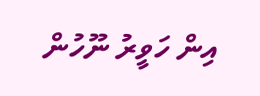އިން ހަވީރު ނޫހުން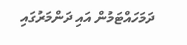ދަމަހައްޓަމުން އައި ދަންމަރުގައި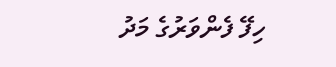ހިފޭ ފެންވަރުގެ މަދު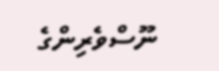ނޫސްވެރިންގެ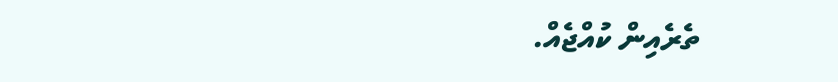ތެރެއިން ކުއްޖެއް.